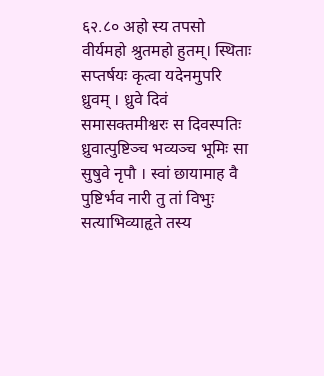६२.८० अहो स्य तपसो वीर्यमहो श्रुतमहो हुतम्। स्थिताः सप्तर्षयः कृत्वा यदेनमुपरि ध्रुवम् । ध्रुवे दिवं समासक्तमीश्वरः स दिवस्पतिः
ध्रुवात्पुष्टिञ्च भव्यञ्च भूमिः सा सुषुवे नृपौ । स्वां छायामाह वै पुष्टिर्भव नारी तु तां विभुः
सत्याभिव्याहृते तस्य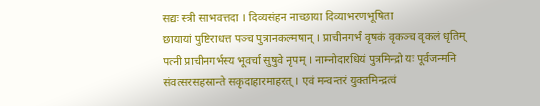सद्यः स्त्री साभवत्तदा । दिव्यसंहन नाच्छाया दिव्याभरणभूषिता
छायायां पुष्टिराधत्त पञ्च पुत्रानकल्मषान् । प्राचीनगर्भं वृषकं वृकञ्च वृकलं धृतिम्
पत्नी प्राचीनगर्भस्य भूवर्चा सुषुवे नृपम् । नाम्नोदारधियं पुत्रमिन्द्रो यः पूर्वजन्मनि
संवत्सरसहस्रान्ते सकृदाहारमाहरत् । एवं मन्वन्तरं युक्तमिन्द्रत्वं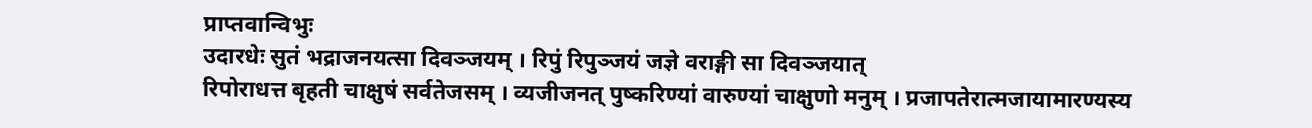प्राप्तवान्विभुः
उदारधेः सुतं भद्राजनयत्सा दिवञ्जयम् । रिपुं रिपुञ्जयं जज्ञे वराङ्गी सा दिवञ्जयात्
रिपोराधत्त बृहती चाक्षुषं सर्वतेजसम् । व्यजीजनत् पुष्करिण्यां वारुण्यां चाक्षुणो मनुम् । प्रजापतेरात्मजायामारण्यस्य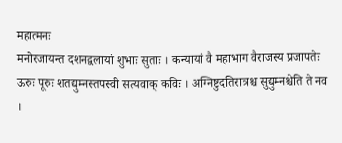महात्मनः
मनोरजायन्त दशनद्वलायां शुभाः सुताः । कन्यायां वै महाभाग वैराजस्य प्रजापतेः
ऊरुः पूरुः शतद्युम्नस्तपस्वी सत्यवाक् कविः । अग्निष्टुदतिरात्रश्च सुद्युम्नश्चेति ते नव ।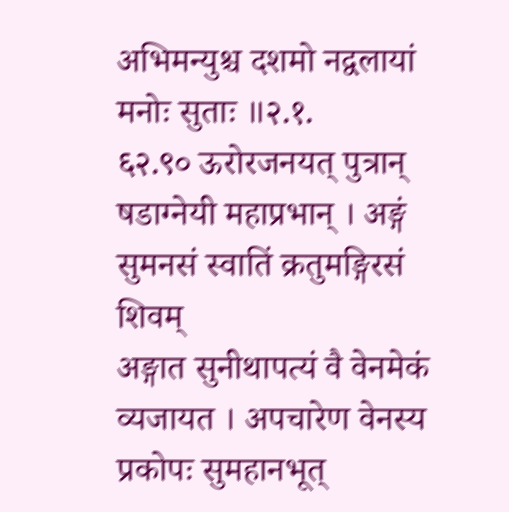अभिमन्युश्च दशमो नद्वलायां मनोः सुताः ॥२.१.
६२.९० ऊरोरजनयत् पुत्रान् षडाग्नेयी महाप्रभान् । अङ्गं सुमनसं स्वातिं क्रतुमङ्गिरसं शिवम्
अङ्गात सुनीथापत्यं वै वेनमेकं व्यजायत । अपचारेण वेनस्य प्रकोपः सुमहानभूत्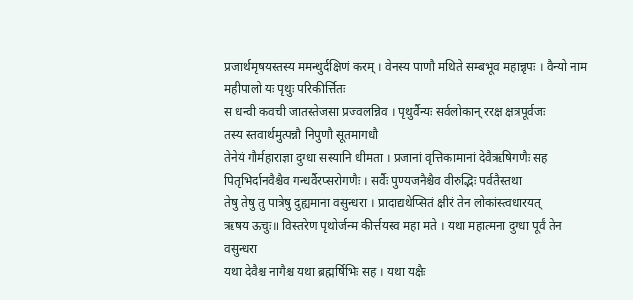प्रजार्थमृषयस्तस्य ममन्थुर्दक्षिणं करम् । वेनस्य पाणौ मथिते सम्बभूव महान्नृपः । वैन्यो नाम महीपालो यः पृथुः परिकीर्त्तितः
स धन्वी कवची जातस्तेजसा प्रज्वलन्निव । पृथुर्वैन्यः सर्वलोकान् ररक्ष क्षत्रपूर्वजः
तस्य स्तवार्थमुत्पन्नौ निपुणौ सूतमागधौ
तेनेयं गौर्महाराज्ञा दुग्धा सस्यानि धीमता । प्रजानां वृत्तिकामानां देवैऋषिगणैः सह
पितृभिर्दानवैश्चैव गन्धर्वैरप्सरोगणैः । सर्वैः पुण्यजनैश्चैव वीरुद्भिः पर्वतैस्तथा
तेषु तेषु तु पात्रेषु दुह्यमाना वसुन्धरा । प्रादाद्यथेप्सितं क्षीरं तेन लोकांस्त्वधारयत्
ऋषय ऊचुः॥ विस्तरेण पृथोर्जन्म कीर्त्तयस्व महा मते । यथा महात्मना दुग्धा पूर्वं तेन वसुन्धरा
यथा देवैश्च नागैश्च यथा ब्रह्मर्षिभिः सह । यथा यक्षैः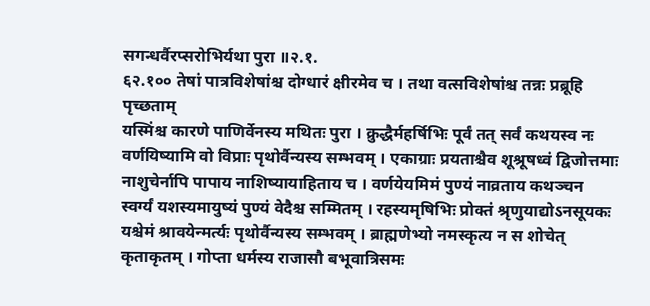सगन्धर्वैरप्सरोभिर्यथा पुरा ॥२.१.
६२.१०० तेषां पात्रविशेषांश्च दोग्धारं क्षीरमेव च । तथा वत्सविशेषांश्च तन्नः प्रब्रूहि पृच्छताम्
यस्मिंश्च कारणे पाणिर्वेनस्य मथितः पुरा । क्रुद्धैर्महर्षिभिः पूर्वं तत् सर्वं कथयस्व नः
वर्णयिष्यामि वो विप्राः पृथोर्वैन्यस्य सम्भवम् । एकाग्राः प्रयताश्चैव शूश्रूषध्वं द्विजोत्तमाः
नाशुचेर्नापि पापाय नाशिष्यायाहिताय च । वर्णयेयमिमं पुण्यं नाव्रताय कथञ्चन
स्वर्ग्यं यशस्यमायुष्यं पुण्यं वेदैश्च सम्मितम् । रहस्यमृषिभिः प्रोक्तं श्रृणुयाद्योऽनसूयकः
यश्चेमं श्रावयेन्मर्त्यः पृथोर्वैन्यस्य सम्भवम् । ब्राह्मणेभ्यो नमस्कृत्य न स शोचेत् कृताकृतम् । गोप्ता धर्मस्य राजासौ बभूवात्रिसमः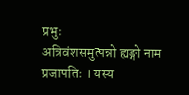प्रभुः
अत्रिवंशसमुत्पन्नो ह्यङ्गो नाम प्रजापतिः । यस्य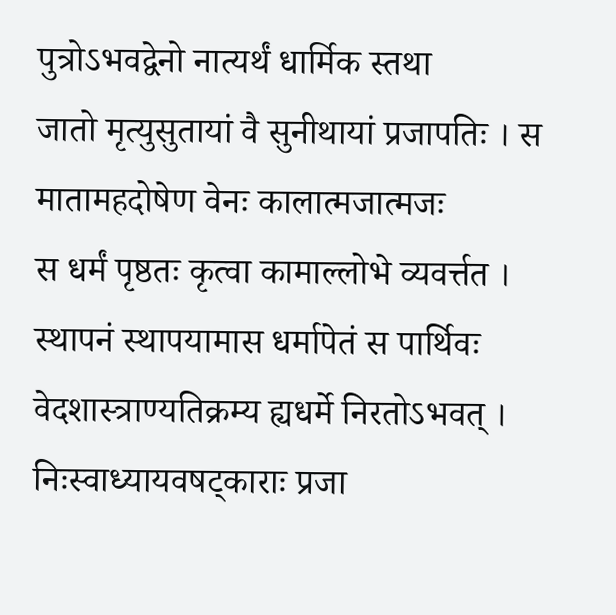पुत्रोऽभवद्वेनो नात्यर्थं धार्मिक स्तथा
जातो मृत्युसुतायां वै सुनीथायां प्रजापतिः । स मातामहदोषेण वेनः कालात्मजात्मजः
स धर्मं पृष्ठतः कृत्वा कामाल्लोभे व्यवर्त्तत । स्थापनं स्थापयामास धर्मापेतं स पार्थिवः
वेदशास्त्राण्यतिक्रम्य ह्यधर्मे निरतोऽभवत् । निःस्वाध्यायवषट्काराः प्रजा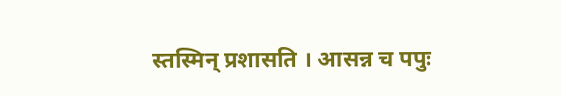स्तस्मिन् प्रशासति । आसन्न च पपुः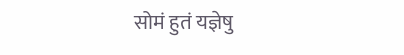सोमं हुतं यज्ञेषु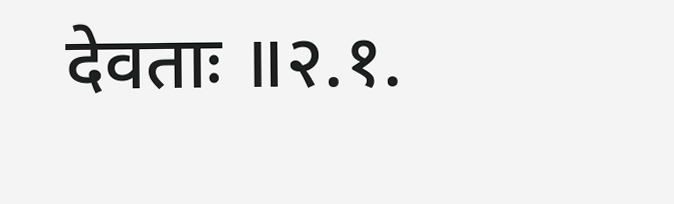देवताः ॥२.१.